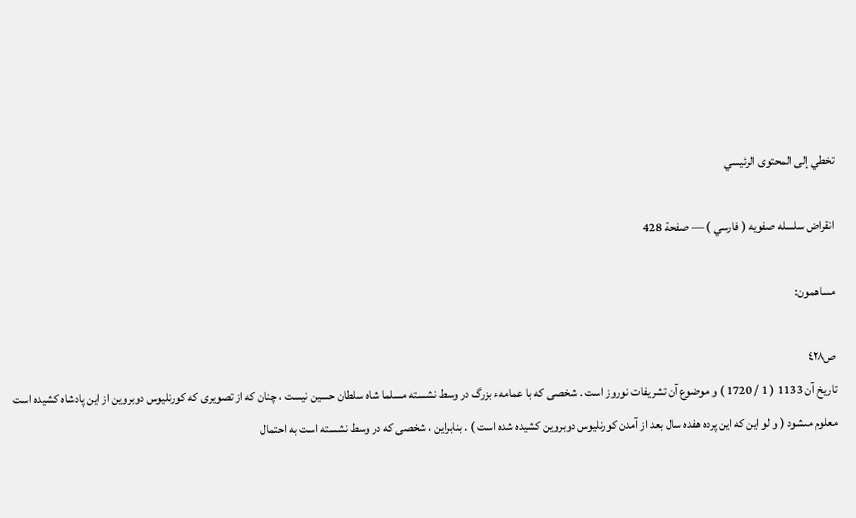تخطي إلى المحتوى الرئيسي

انقراض سلسله صفويه ( فارسي ) — صفحة 428

مساهمون:

ص٤٢٨
تاريخ آن 1133 ( 1 / 1720 ) و موضوع آن تشريفات نوروز است . شخصى كه با عمامهء بزرگ در وسط نشسته مسلما شاه سلطان حسين نيست ، چنان كه از تصويرى كه كورنليوس دوبروين از اين پادشاه كشيده است معلوم مىشود ( و لو اين كه اين پرده هفده سال بعد از آمدن كورنليوس دوبروين كشيده شده است ) . بنابراين ، شخصى كه در وسط نشسته است به احتمال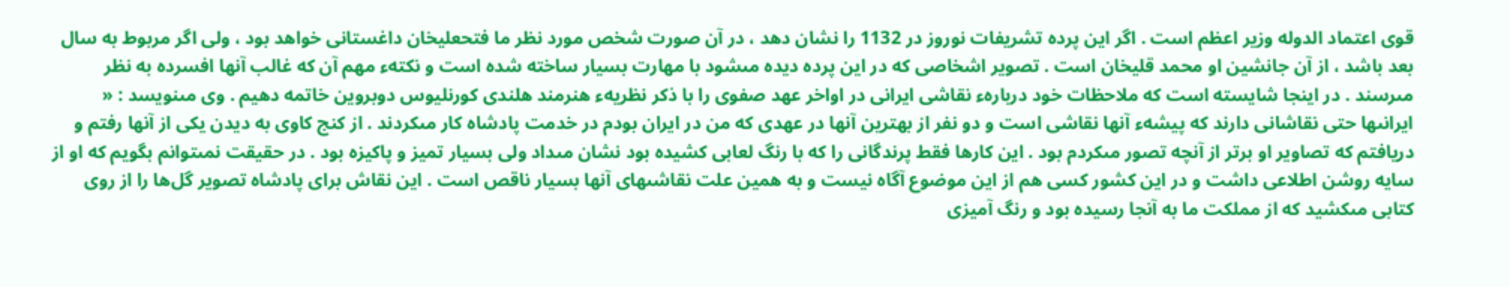قوى اعتماد الدوله وزير اعظم است . اگر اين پرده تشريفات نوروز در 1132 را نشان دهد ، در آن صورت شخص مورد نظر ما فتحعليخان داغستانى خواهد بود ، ولى اگر مربوط به سال بعد باشد ، از آن جانشين او محمد قليخان است . تصوير اشخاصى كه در اين پرده ديده مىشود با مهارت بسيار ساخته شده است و نكتهء مهم آن كه غالب آنها افسرده به نظر مىرسند . در اينجا شايسته است كه ملاحظات خود دربارهء نقاشى ايرانى در اواخر عهد صفوى را با ذكر نظريهء هنرمند هلندى كورنليوس دوبروين خاتمه دهيم . وى مىنويسد : « ايرانىها حتى نقاشانى دارند كه پيشهء آنها نقاشى است و دو نفر از بهترين آنها در عهدى كه من در ايران بودم در خدمت پادشاه كار مىكردند . از كنج كاوى به ديدن يكى از آنها رفتم و دريافتم كه تصاوير او برتر از آنچه تصور مىكردم بود . اين كارها فقط پرندگانى را كه با رنگ لعابى كشيده بود نشان مىداد ولى بسيار تميز و پاكيزه بود . در حقيقت نمىتوانم بگويم كه او از سايه روشن اطلاعى داشت و در اين كشور كسى هم از اين موضوع آگاه نيست و به همين علت نقاشىهاى آنها بسيار ناقص است . اين نقاش براى پادشاه تصوير گل‌ها را از روى كتابى مىكشيد كه از مملكت ما به آنجا رسيده بود و رنگ آميزى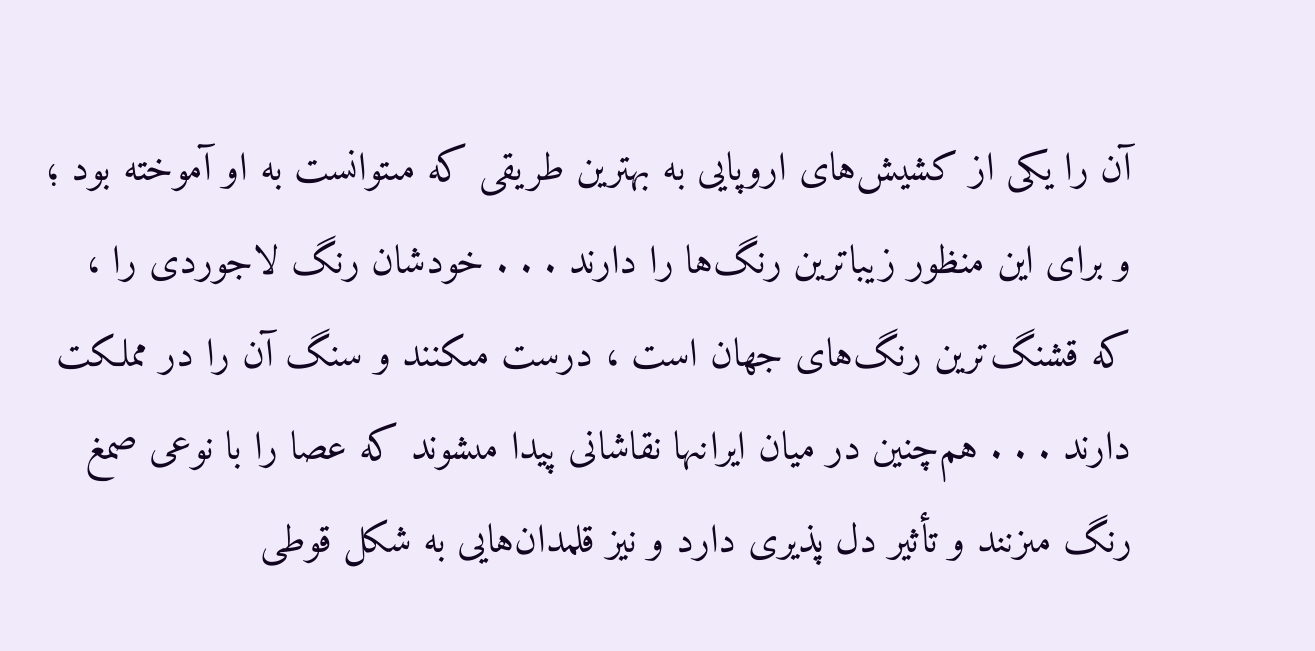آن را يكى از كشيش‌هاى اروپايى به بهترين طريقى كه مىتوانست به او آموخته بود ؛ و براى اين منظور زيباترين رنگ‌ها را دارند . . . خودشان رنگ لاجوردى را ، كه قشنگ‌ترين رنگ‌هاى جهان است ، درست مىكنند و سنگ آن را در مملكت دارند . . . هم‌چنين در ميان ايرانىها نقاشانى پيدا مىشوند كه عصا را با نوعى صمغ رنگ مىزنند و تأثير دل پذيرى دارد و نيز قلمدان‌هايى به شكل قوطى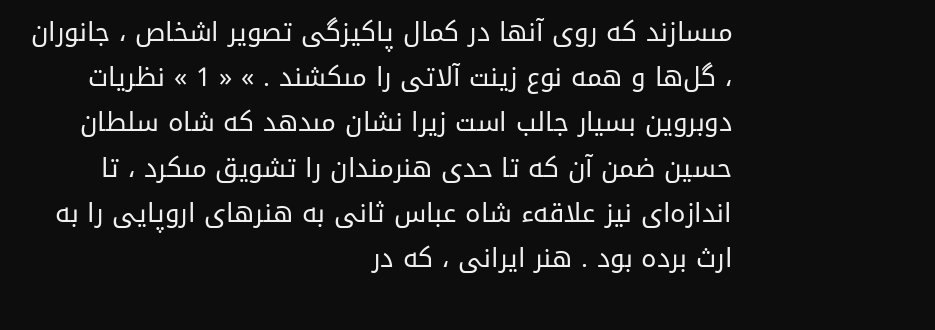مىسازند كه روى آنها در كمال پاكيزگى تصوير اشخاص ، جانوران ، گل‌ها و همه نوع زينت آلاتى را مىكشند . » « 1 » نظريات دوبروين بسيار جالب است زيرا نشان مىدهد كه شاه سلطان حسين ضمن آن كه تا حدى هنرمندان را تشويق مىكرد ، تا اندازه‌اى نيز علاقهء شاه عباس ثانى به هنرهاى اروپايى را به ارث برده بود . هنر ايرانى ، كه در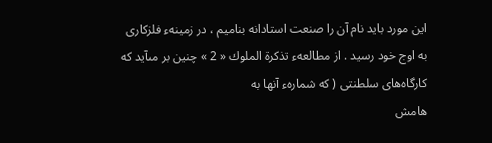اين مورد بايد نام آن را صنعت استادانه بناميم ، در زمينهء فلزكارى به اوج خود رسيد . از مطالعهء تذكرة الملوك « 2 » چنين بر مىآيد كه كارگاه‌هاى سلطنتى ( كه شمارهء آنها به
هامش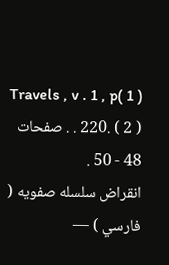( 1 )Travels , v . 1 , p . 220. ( 2 ) . صفحات 48 - 50 .
انقراض سلسله صفويه ( فارسي ) —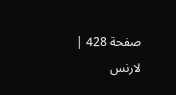صفحة 428 | لارنس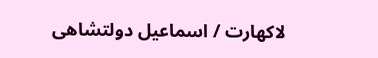لاكهارت / اسماعيل دولتشاهى